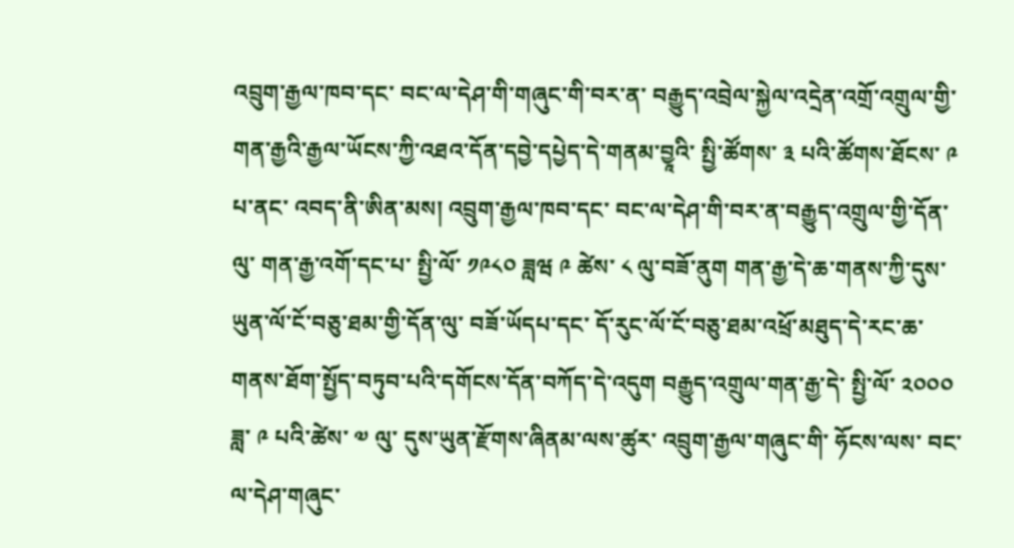འབྲུག་རྒྱལ་ཁབ་དང་ བང་ལ་དེཤ་གི་གཞུང་གི་བར་ན་ བརྒྱུད་འབྲེལ་སྐྱེལ་འདྲེན་འགྲོ་འགྲུལ་གྱི་གན་རྒྱའི་རྒྱལ་ཡོངས་ཀྱི་འཐའ་དོན་དབྱེ་དཔྱེད་དེ་གནམ་བྱཱའི་ སྤྱི་ཚོགས་ ༣ པའི་ཚོགས་ཐོངས་ ༩ པ་ནང་ འབད་ནི་ཨིན་མས། འབྲུག་རྒྱལ་ཁབ་དང་ བང་ལ་དེཤ་གི་བར་ན་བརྒྱུད་འགྲུལ་གྱི་དོན་ལུ་ གན་རྒྱ་འགོ་དང་པ་ སྤྱི་ལོ་ ༡༩༨༠ ཟླཝ ༩ ཚེས་ ༨ ལུ་བཟོ་ནུག གན་རྒྱ་དེ་ཆ་གནས་ཀྱི་དུས་ཡུན་ལོ་ངོ་བཅུ་ཐམ་གྱི་དོན་ལུ་ བཟོ་ཡོདཔ་དང་ དོ་རུང་ལོ་ངོ་བཅུ་ཐམ་འཕྲོ་མཐུད་དེ་རང་ཆ་གནས་ཐོག་སྤྱོད་བཏུབ་པའི་དགོངས་དོན་བཀོད་དེ་འདུག བརྒྱུད་འགྲུལ་གན་རྒྱ་དེ་ སྤྱི་ལོ་ ༢༠༠༠ ཟླ་ ༩ པའི་ཚེས་ ༧ ལུ་ དུས་ཡུན་རྫོགས་ཞིནམ་ལས་ཚུར་ འབྲུག་རྒྱལ་གཞུང་གི་ ཧོངས་ལས་ བང་ལ་དེཤ་གཞུང་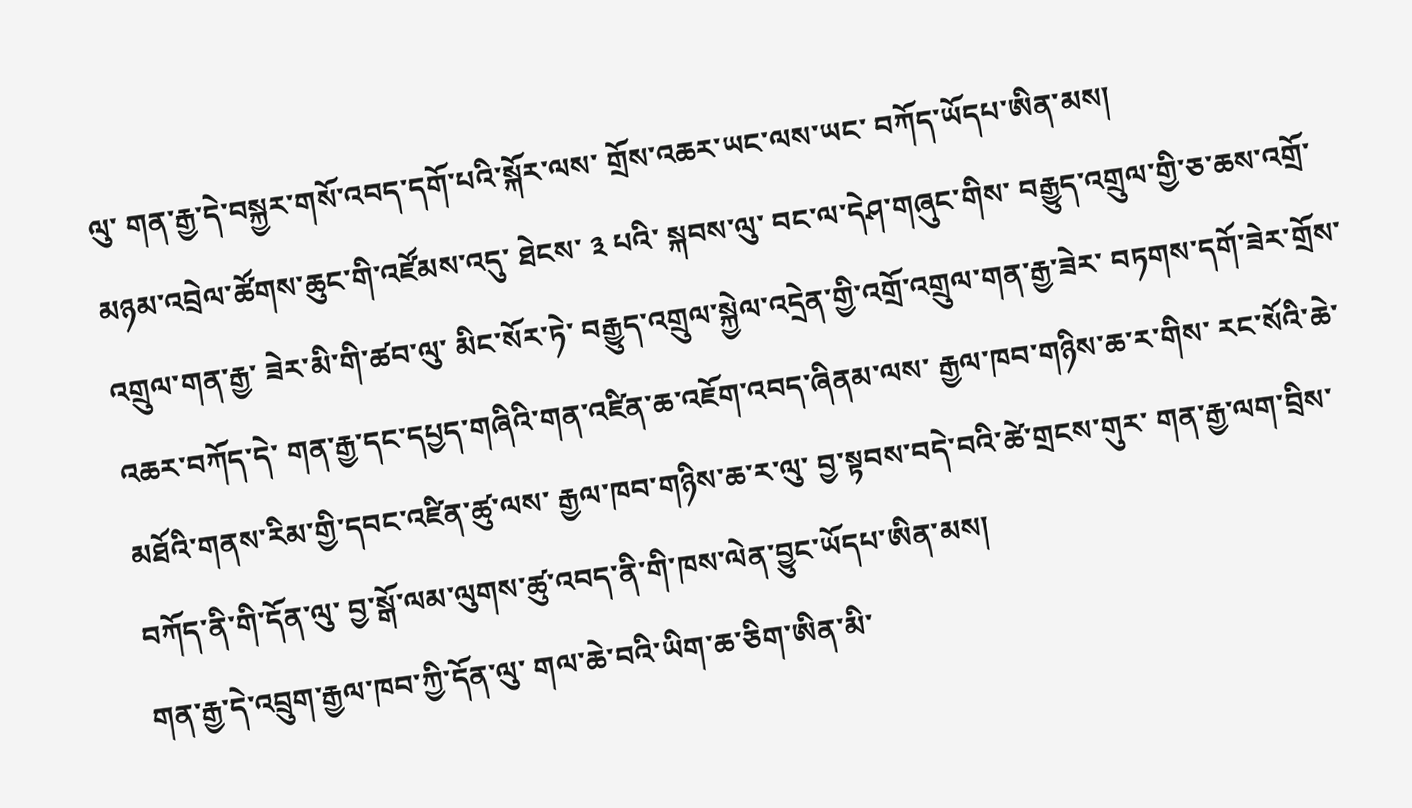ལུ་ གན་རྒྱ་དེ་བསྐྱར་གསོ་འབད་དགོ་པའི་སྐོར་ལས་ གྲོས་འཆར་ཡང་ལས་ཡང་ བཀོད་ཡོདཔ་ཨིན་མས།
མཉམ་འབྲེལ་ཚོགས་ཆུང་གི་འཛོམས་འདུ་ ཐེངས་ ༣ པའི་ སྐབས་ལུ་ བང་ལ་དེཤ་གཞུང་གིས་ བརྒྱུད་འགྲུལ་གྱི་ཅ་ཆས་འགྲོ་འགྲུལ་གན་རྒྱ་ ཟེར་མི་གི་ཚབ་ལུ་ མིང་སོར་ཏེ་ བརྒྱུད་འགྲུལ་སྐྱེལ་འདྲེན་གྱི་འགྲོ་འགྲུལ་གན་རྒྱ་ཟེར་ བཏགས་དགོ་ཟེར་གྲོས་འཆར་བཀོད་དེ་ གན་རྒྱ་དང་དཔྱད་གཞིའི་གན་འཛིན་ཆ་འཇོག་འབད་ཞིནམ་ལས་ རྒྱལ་ཁབ་གཉིས་ཆ་ར་གིས་ རང་སོའི་ཆེ་མཐོའི་གནས་རིམ་གྱི་དབང་འཛིན་ཚུ་ལས་ རྒྱལ་ཁབ་གཉིས་ཆ་ར་ལུ་ བྱ་སྟབས་བདེ་བའི་ཚེ་གྲངས་གུར་ གན་རྒྱ་ལག་བྲིས་བཀོད་ནི་གི་དོན་ལུ་ བྱ་སྒོ་ལམ་ལུགས་ཚུ་འབད་ནི་གི་ཁས་ལེན་བྱུང་ཡོདཔ་ཨིན་མས།
གན་རྒྱ་དེ་འབྲུག་རྒྱལ་ཁབ་ཀྱི་དོན་ལུ་ གལ་ཆེ་བའི་ཡིག་ཆ་ཅིག་ཨིན་མི་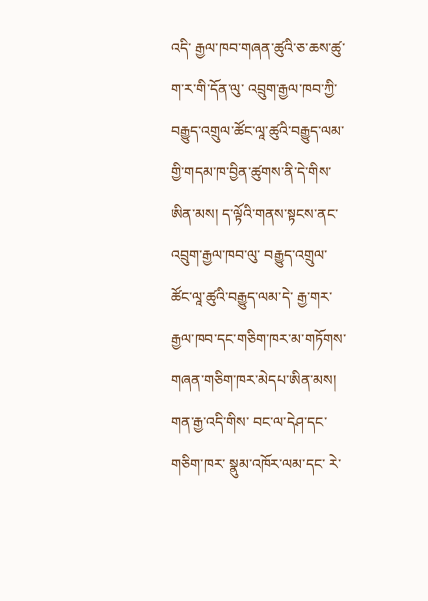འདི་ རྒྱལ་ཁབ་གཞན་ཚུའི་ཅ་ཆས་ཚུ་ག་ར་གི་དོན་ལུ་ འབྲུག་རྒྱལ་ཁབ་ཀྱི་བརྒྱུད་འགྲུལ་ཚོང་ལཱ་ཚུའི་བརྒྱུད་ལམ་གྱི་གདམ་ཁ་བྱིན་ཚུགས་ནི་དེ་གིས་ཨིན་མས། ད་ལྟོའི་གནས་སྟངས་ནང་ འབྲུག་རྒྱལ་ཁབ་ལུ་ བརྒྱུད་འགྲུལ་ཚོང་ལཱ་ཚུའི་བརྒྱུད་ལམ་དེ་ རྒྱ་གར་རྒྱལ་ཁབ་དང་གཅིག་ཁར་མ་གཏོགས་ གཞན་གཅིག་ཁར་མེདཔ་ཨིན་མས། གན་རྒྱ་འདི་གིས་ བང་ལ་དེཤ་དང་གཅིག་ཁར་ སྣུམ་འཁོར་ལམ་དང་ རེ་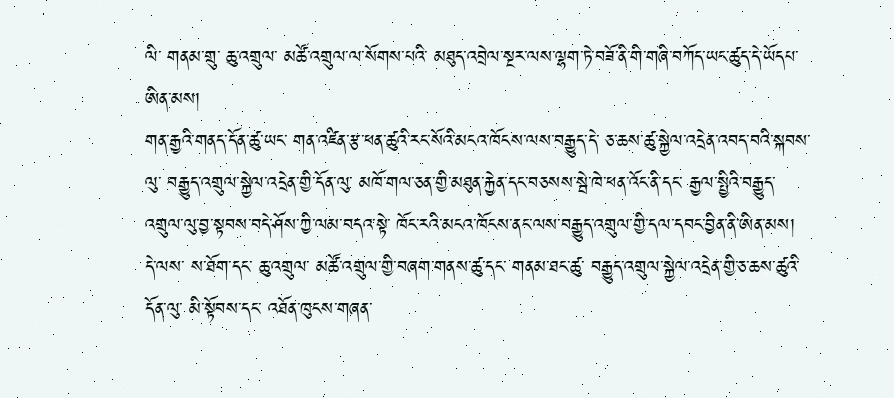ལི་ གནམ་གྲུ་ ཆུ་འགྲུལ་ མཚོ་འགྲུལ་ལ་སོགས་པའི་ མཐུད་འབྲེལ་སྔར་ལས་ལྷག་ཏེ་བཟོ་ནི་གི་གཞི་བཀོད་ཡང་ཚུད་དེ་ཡོདཔ་ཨིན་མས།
གན་རྒྱའི་གནད་དོན་ཚུ་ཡང་ གན་འཛིན་རྩ་ཕན་ཚུའི་རང་སོའི་མངའ་ཁོངས་ལས་བརྒྱུད་དེ་ ཅ་ཆས་ཚུ་སྐྱེལ་འདྲེན་འབད་བའི་སྐབས་ལུ་ བརྒྱུད་འགྲུལ་སྐྱེལ་འདྲེན་གྱི་དོན་ལུ་ མཁོ་གལ་ཅན་གྱི་མཐུན་རྐྱེན་དང་བཅསས་སྦེ་ཁེ་ཕན་འོང་ནི་དང་ རྒྱལ་སྤྱིའི་བརྒྱུད་འགྲུལ་ལུ་བྱ་སྟབས་བདེ་ཤོས་ཀྱི་ལམ་བདའ་སྟེ་ ཁོང་རའི་མངའ་ཁོངས་ནང་ལས་བརྒྱུད་འགྲུལ་གྱི་དལ་དབང་བྱིན་ནི་ཨིན་མས།
དེ་ལས་ ས་ཐོག་དང་ ཆུ་འགྲུལ་ མཚོ་འགྲུལ་གྱི་བཞག་གནས་ཚུ་དང་ གནམ་ཐང་ཚུ་ བརྒྱུད་འགྲུལ་སྐྱེལ་འདྲེན་གྱི་ཅ་ཆས་ཚུའི་དོན་ལུ་ མི་སྟོབས་དང་ འཐོན་ཁུངས་གཞན་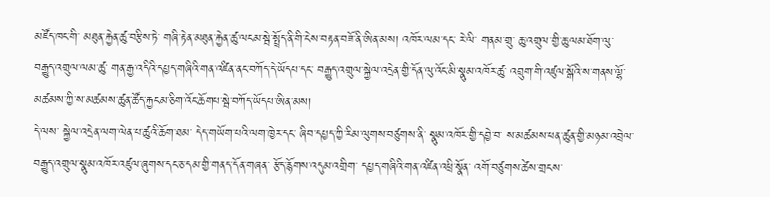མཛོད་ཁང་གི་ མཐུན་རྐྱེན་ཚུ་བརྩིས་ཏེ་ གཞི་རྟེན་མཐུན་རྐྱེན་ཚུ་ལངམ་སྦེ་སྤྲོད་ནི་གི་ངེས་བརྟན་བཟོ་ནི་ཨིན་མས། འཁོར་ལམ་དང་ རེ་ལི་ གནམ་གྲུ་ ཆུ་འགྲུལ་གྱི་ཆུ་ལམ་ཐོག་ལུ་ བརྒྱུད་འགྲུལ་ལམ་ཚུ་ གན་རྒྱ་འདིའི་དཔྱད་གཞིའི་གན་འཛིན་ནང་བཀོད་དེ་ཡོདཔ་དང་ བརྒྱུད་འགྲུལ་སྐྱེལ་འདྲེན་གྱི་དོན་ལུ་འོང་མི་སྣུམ་འཁོར་ཚུ་ འབྲུག་གི་འཛུལ་སྒོའི་ས་གནས་ལྷོ་མཚམས་ཀྱི་ས་མཚམས་ཚུན་ཚོད་རྐྱངམ་ཅིག་འོང་ཆོགཔ་སྦེ་བཀོད་ཡོདཔ་ཨིན་མས།
དེ་ལས་ སྐྱེལ་འདྲེན་ལག་ལེན་པ་ཚུའི་ཆོག་ཐམ་ དེད་གཡོག་པའི་ལག་ཁྱེར་དང་ ཞིབ་དཔྱད་ཀྱི་རིམ་ལུགས་བཙུགས་ནི་ སྣུམ་འཁོར་གྱི་དབྱེ་བ་ ས་མཚམས་ཕན་ཚུན་གྱི་མཉམ་འབྲེལ་ བརྒྱུད་འགྲུལ་སྣུམ་འཁོར་འཛུལ་ཞུགས་དང་ཅ་དམ་གྱི་གནད་དོན་གཞན་ རྩོད་རྙོགས་འདུམ་འགྲིག་ དཔྱད་གཞིའི་གན་འཛིན་འཕྲི་སྣོན་ འགོ་བཙུགས་ཚེས་གྲངས་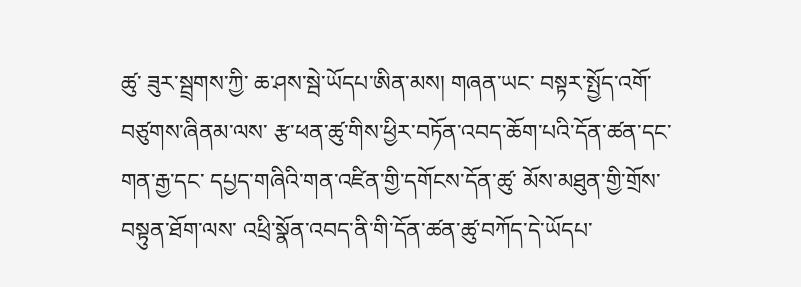ཚུ་ ཟུར་སྦྲགས་ཀྱི་ ཆ་ཤས་སྦེ་ཡོདཔ་ཨིན་མས། གཞན་ཡང་ བསྟར་སྤྱོད་འགོ་བཙུགས་ཞིནམ་ལས་ རྩ་ཕན་ཚུ་གིས་ཕྱིར་བཏོན་འབད་ཆོག་པའི་དོན་ཚན་དང་ གན་རྒྱ་དང་ དཔྱད་གཞིའི་གན་འཛིན་གྱི་དགོངས་དོན་ཚུ་ མོས་མཐུན་གྱི་གྲོས་བསྟུན་ཐོག་ལས་ འཕྲི་སྣོན་འབད་ནི་གི་དོན་ཚན་ཚུ་བཀོད་དེ་ཡོདཔ་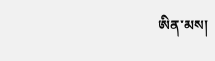ཨིན་མས།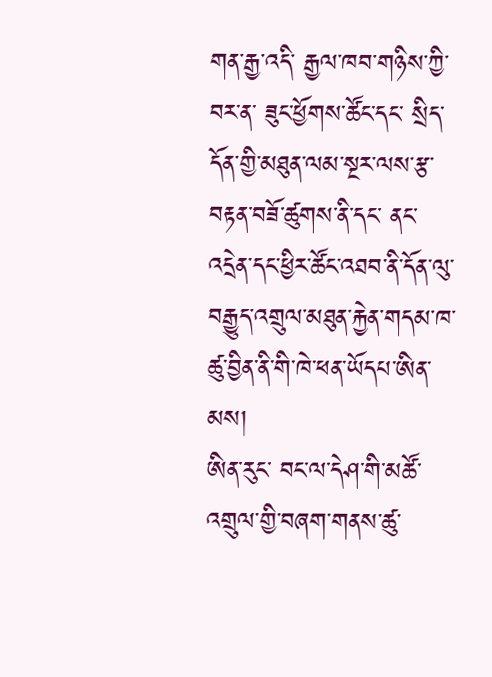གན་རྒྱ་འདི་ རྒྱལ་ཁབ་གཉིས་ཀྱི་བར་ན་ ཟུང་ཕྱོགས་ཚོང་དང་ སྲིད་དོན་གྱི་མཐུན་ལམ་སྔར་ལས་རྩ་བརྟན་བཟོ་ཚུགས་ནི་དང་ ནང་འདྲེན་དང་ཕྱིར་ཚོང་འཐབ་ནི་དོན་ལུ་ བརྒྱུད་འགྲུལ་མཐུན་རྐྱེན་གདམ་ཁ་ཚུ་བྱིན་ནི་གི་ཁེ་ཕན་ཡོདཔ་ཨིན་མས།
ཨིན་རུང་ བང་ལ་དེཤ་གི་མཚོ་འགྲུལ་གྱི་བཞག་གནས་ཚུ་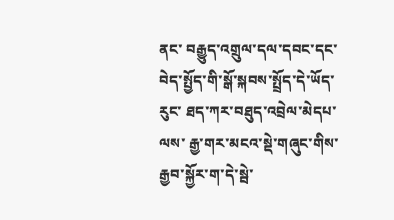ནང་ བརྒྱུད་འགྲུལ་དལ་དབང་དང་ བེད་སྤྱོད་གི་སྒོ་སྐབས་སྤྲོད་དེ་ཡོད་རུང་ ཐད་ཀར་བཐུད་འབྲེལ་མེདཔ་ལས་ རྒྱ་གར་མངའ་སྡེ་གཞུང་གིས་ རྒྱབ་སྐྱོར་ག་དེ་སྦེ་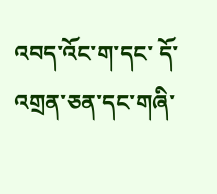འབད་འོང་ག་དང་ དོ་འགྲན་ཅན་དང་གཞི་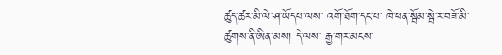ཚུད་ཚར་མི་ལེ་ཤ་ཡོདཔ་ལས་ འགོ་ཐོག་དང་པ་ ཁེ་ཕན་སྦོམ་སྦེ་ར་བཟོ་མི་ཚུགས་ནི་ཨིན་མས། དེ་ལས་ རྒྱ་གར་མངས་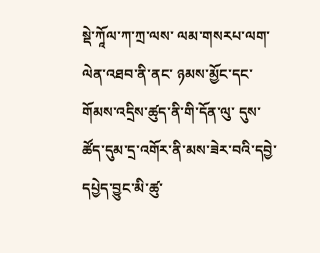སྡེ་ཀཱོལ་ཀ་ཀྲ་ལས་ ལམ་གསརཔ་ལག་ལེན་འཐབ་ནི་ནང་ ཉམས་མྱོང་དང་གོམས་འདྲིས་ཚུད་ནི་གི་དོན་ལུ་ དུས་ཚོད་དུམ་དྲ་འགོར་ནི་མས་ཟེར་བའི་དབྱེ་དཔྱེད་བྱུང་མི་ཚུ་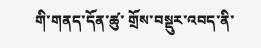གི་གནད་དོན་ཚུ་ གྲོས་བསྡུར་འབད་ནི་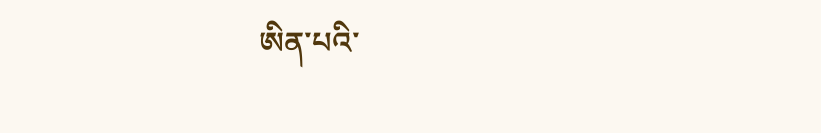ཨིན་པའི་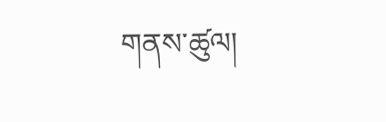གནས་ཚུལ།